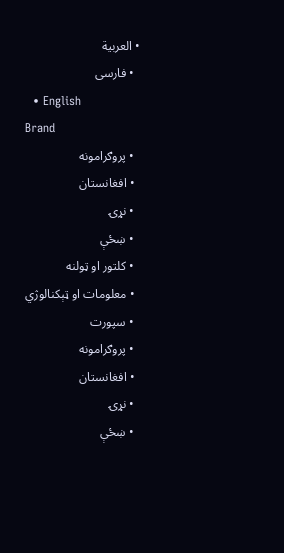• العربية
  • فارسی
  • English
Brand
  • پروګرامونه
  • افغانستان
  • نړۍ
  • ښځې
  • کلتور او ټولنه
  • معلومات او ټېکنالوژي
  • سپورت
  • پروګرامونه
  • افغانستان
  • نړۍ
  • ښځې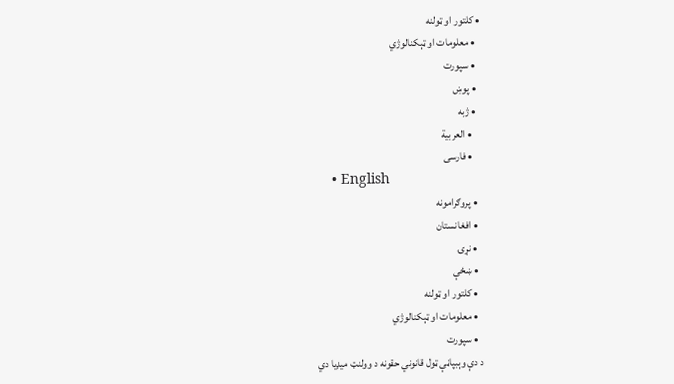• کلتور او ټولنه
  • معلومات او ټېکنالوژي
  • سپورت
  • پوښ
  • ژبه
    • العربية
    • فارسی
    • English
  • پروګرامونه
  • افغانستان
  • نړۍ
  • ښځې
  • کلتور او ټولنه
  • معلومات او ټېکنالوژي
  • سپورت
د دې وېبپاڼې ټول قانوني حقونه د وولنټ میډیا دي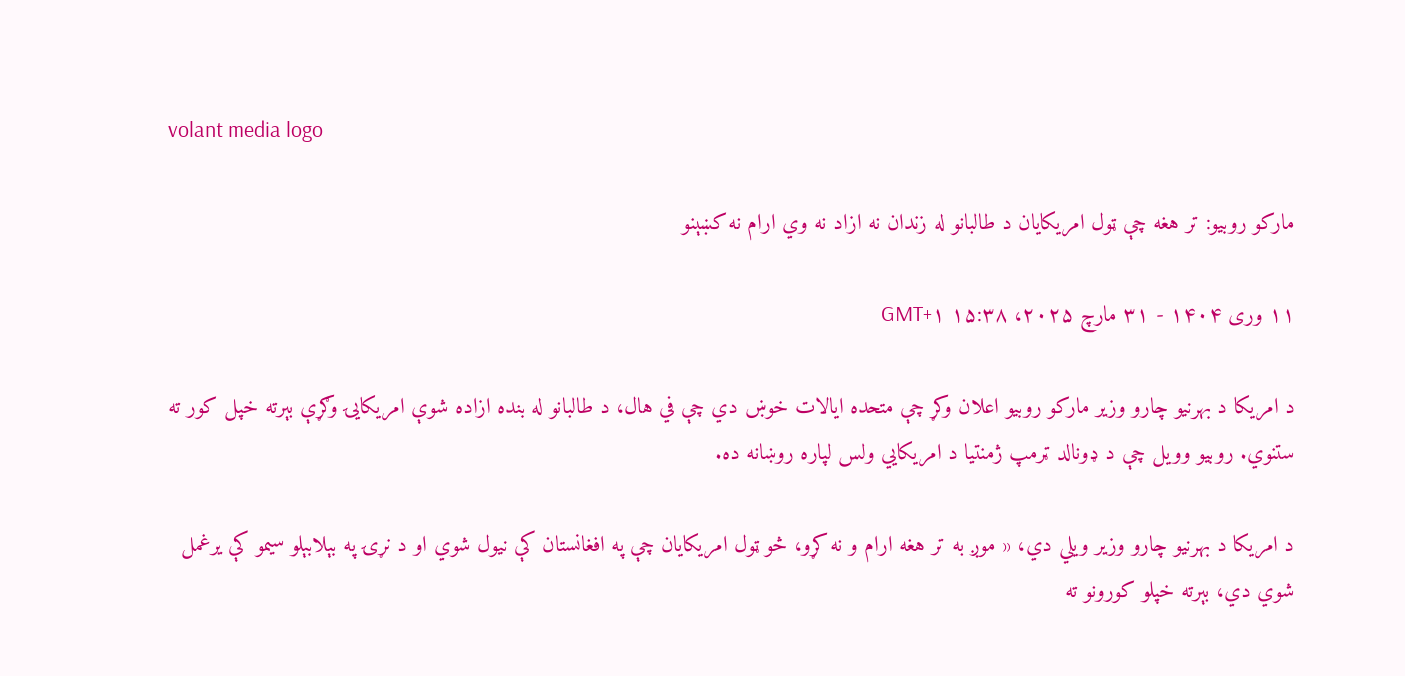volant media logo

مارکو روبیو: تر هغه چې ټول امریکایان د طالبانو له زندان نه ازاد نه وي ارام نه کښېنو

۱۱ وری ۱۴۰۴ - ۳۱ مارچ ۲۰۲۵، ۱۵:۳۸ GMT+۱

د امریکا د بهرنیو چارو وزیر مارکو روبیو اعلان وکړ چې متحده ایالات خوښ دي چې في هال، د طالبانو له بنده ازاده شوې امریکایۍ وګړې بېرته خپل کور ته ستنوي. روبیو وویل چې د ډونالد ټرمپ ژمنتیا د امریکایي ولس لپاره روښانه ده.

د امریکا د بهرنیو چارو وزیر ویلي دي، « موږ به تر هغه ارام و نه کړو، څو ټول امریکایان چې په افغانستان کې نیول شوي او د نړۍ په بېلابېلو سیمو کې یرغمل شوي دي، بېرته خپلو کورونو ته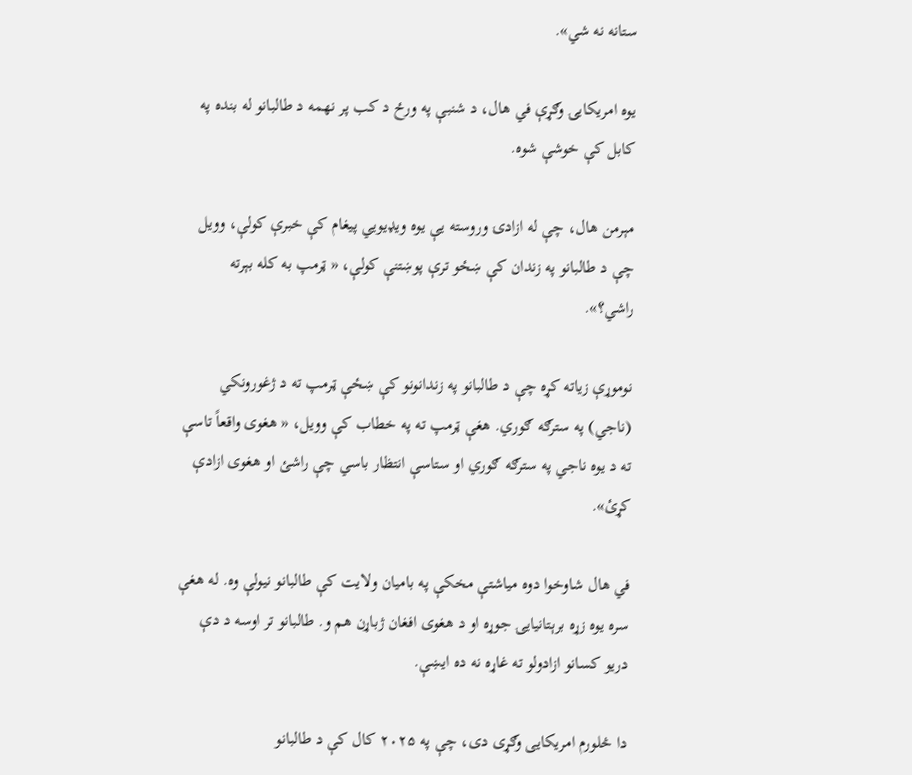ستانه نه شي».

یوه امریکایۍ وګړې في هال، د شنبې په ورځ د کب پر نهمه د طالبانو له بنده په کابل کې خوشې شوه.

مېرمن هال، چې له ازادۍ وروسته یې یوه ویډیويي پیغام کې خبرې کولې، وویل چې د طالبانو په زندان کې ښځو ترې پوښتنې کولې، « ټرمپ به کله بېرته راشي؟».

نوموړې زیاته کړه چې د طالبانو په زندانونو کې ښځې ټرمپ ته د ژغورونکي (ناجي) په سترګه ګوري. هغې ټرمپ ته په خطاب کې وویل، « هغوی واقعاً تاسې ته د یوه ناجي په سترګه ګوري او ستاسې انتظار باسي چې راشئ او هغوی ازادې کړئ».

في هال شاوخوا دوه میاشتې مخکې په بامیان ولایت کې طالبانو نیولې وه. له هغې سره یوه زړه برېتانیايۍ جوړه او د هغوی افغان ژباړن هم و. طالبانو تر اوسه د دې دریو کسانو ازادولو ته غاړه نه ده ایښې.

دا څلورم امریکایی وګړی دی، چې په ۲۰۲۵ کال کې د طالبانو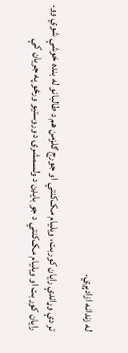له زندانه ازادېږي.

تر دې وړاندې رایان کوربت، ویلیام مک‌کنتي او جورج ګلزمن هم د طالبانو له بنده خوشې شوي وو. رایان کوربت او ویلیام مک‌کنتي د جو بایډن د ولسمشرۍ د وروستیو ورځو په جریان کې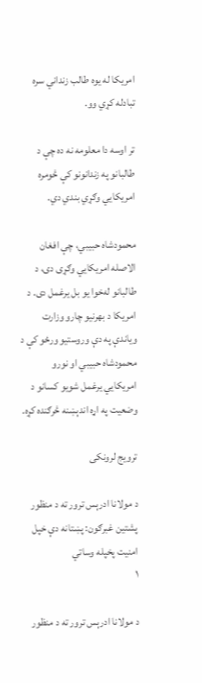امریکا له یوه طالب زنداني سره تبادله کړي وو.

تر اوسه دا معلومه نه ده چې د طالبانو په زندانونو کې څومره امریکایي وګړي بندي دي.

محمودشاه حبیبي، چې افغان الاصله امریکایي وګړی دی، د طالبانو له‌خوا یو بل یرغمل دی. د امریکا د بهرنیو چارو وزارت ویاندې په دې وروستیو ورځو کې د محمودشاه حبیبي او نورو امریکایي یرغمل شویو کسانو د وضعیت په اړه اندېښنه څرګنده کړه.

ترویج لرونکی

د مولانا ادرېس ترور ته د منظور پشتین غبرګون: پښتانه دې خپل امنیت پخپله وساتي
۱

د مولانا ادرېس ترور ته د منظور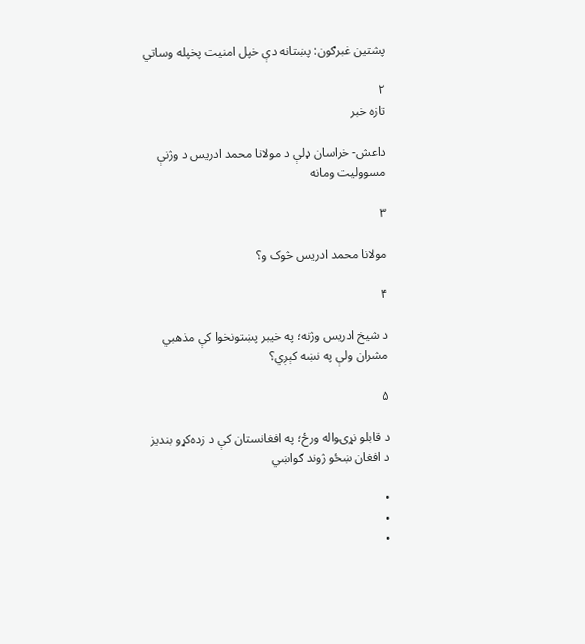پشتین غبرګون: پښتانه دې خپل امنیت پخپله وساتي

۲
تازه خبر

داعش- خراسان ډلې د مولانا محمد ادریس د وژنې مسوولیت ومانه

۳

مولانا محمد ادریس څوک و؟

۴

د شیخ ادریس وژنه؛ په خیبر پښتونخوا کې مذهبي مشران ولې په نښه کېږي؟

۵

د قابلو نړۍواله ورځ؛ په افغانستان کې د زده‌کړو بندیز د افغان ښځو ژوند ګواښي

•
•
•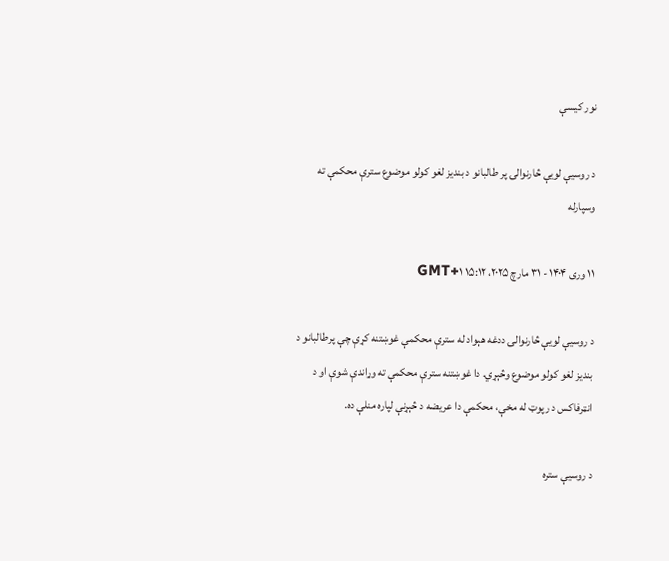نور کیسې

د روسیې لویې څارنوالۍ پر طالبانو د بندیز لغو کولو موضوع سترې محکمې ته وسپارله

۱۱ وری ۱۴۰۴ - ۳۱ مارچ ۲۰۲۵، ۱۵:۱۲ GMT+۱

د روسیې لویې څارنوالۍ ددغه هېواد له سترې محکمې غوښتنه کړې چې پرطالبانو د بندیز لغو کولو موضوع وڅېړي. دا غوښتنه سترې محکمې ته وړاندې شوې او د انټرفاکس د رپوټ له مخې، محکمې دا عریضه د څېړنې لپاره منلې ده.

د روسیې ستره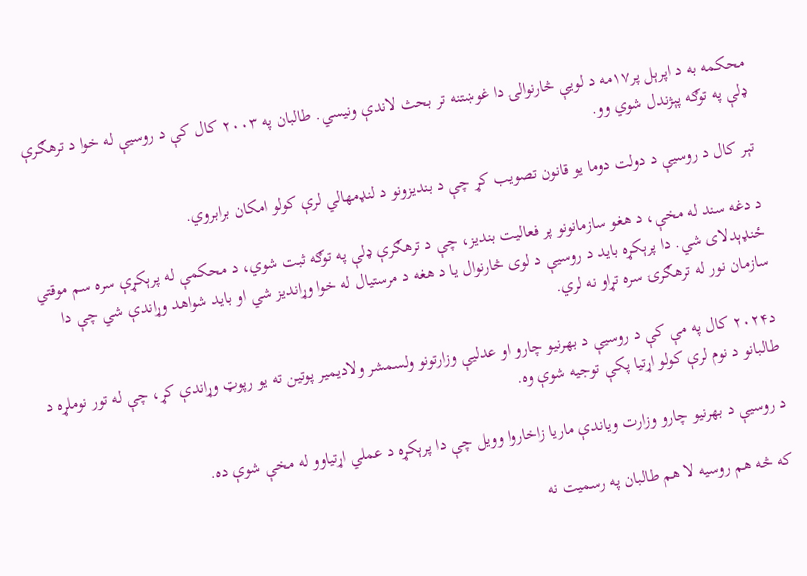محکمه به د اپرېل پر۱۷مه د لویې څارنوالۍ دا غوښتنه تر بحث لاندې ونیسي. طالبان په ۲۰۰۳ کال کې د روسیې له خوا د ترهګرې ډلې په توګه پېژندل شوي وو.

تېر کال د روسیې د دولت دوما یو قانون تصویب کړ چې د بندیزونو د لنډمهالي لرې کولو امکان برابروي.

د دغه سند له مخې، د هغو سازمانونو پر فعالیت بندیز، چې د ترهګرې ډلې په توګه ثبت شوي، د محکمې له پرېکړې سره سم موقتي ځنډېدلای شي. دا پرېکړه باید د روسیې د لوی څارنوال یا د هغه د مرستیال له خوا وړاندیز شي او باید شواهد وړاندې شي چې دا سازمان نور له ترهګرۍ سره تړاو نه لري.

د۲۰۲۴ کال په مې کې د روسیې د بهرنیو چارو او عدلیې وزارتونو ولسمشر ولادیمیر پوتین ته یو رپوټ وړاندې کړ، چې له تور نوملړه د طالبانو د نوم لرې کولو اړتیا پکې توجیه شوې وه.

د روسیې د بهرنیو چارو وزارت ویاندې ماریا زاخاروا وویل چې دا پرېکړه د عملي اړتیاوو له مخې شوې ده.

که څه هم روسیه لا هم طالبان په رسمیت نه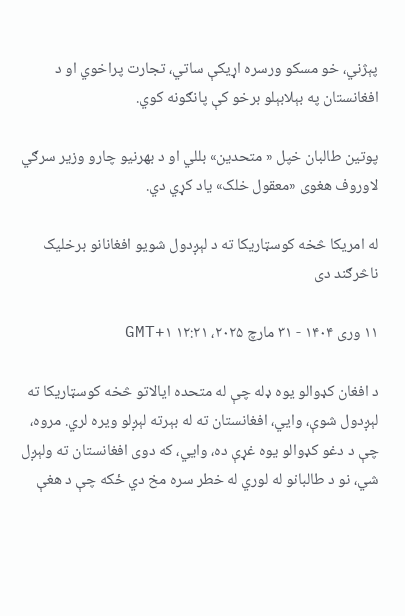پېژني، خو مسکو ورسره اړیکې ساتي، تجارت پراخوي او د افغانستان په بېلابېلو برخو کې پانګونه کوي.

پوتین طالبان خپل « متحدین» بللي او د بهرنیو چارو وزیر سرګي لاوروف هغوی «معقول خلک» یاد کړي دي.

له امریکا څخه کوسټاریکا ته د لېږدول شويو افغانانو برخلیک ناڅرګند دی

۱۱ وری ۱۴۰۴ - ۳۱ مارچ ۲۰۲۵، ۱۲:۲۱ GMT+۱

د افغان کډوالو یوه ډله چې له متحده ایالاتو څخه کوسټاریکا ته لېږدول شوې، وايي، افغانستان ته له بېرته لېږلو ویره لري. مروه، چې د دغو کډوالو یوه غړې ده، وايي، که دوی افغانستان ته ولېږل شي، نو د طالبانو له لوري له خطر سره مخ دي ځکه چې د هغې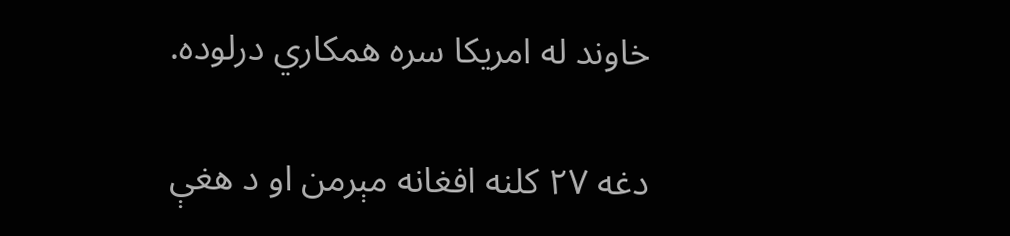خاوند له امریکا سره همکاري درلوده.

دغه ۲۷ کلنه افغانه مېرمن او د هغې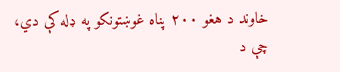خاوند د هغو ۲۰۰ پناه غوښتونکو په ډله کې دي، چې د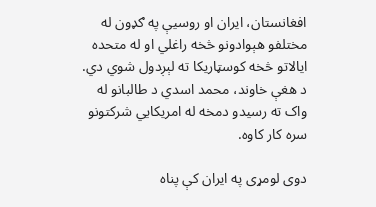افغانستان، ایران او روسیې په ګډون له مختلفو هېوادونو څخه راغلي او له متحده ایالاتو څخه کوسټاریکا ته لېږدول شوي دي.
د هغې خاوند، محمد اسدي د طالبانو له واک ته رسیدو دمخه له امریکایي شرکتونو سره کار کاوه.

دوی لومړی په ایران کې پناه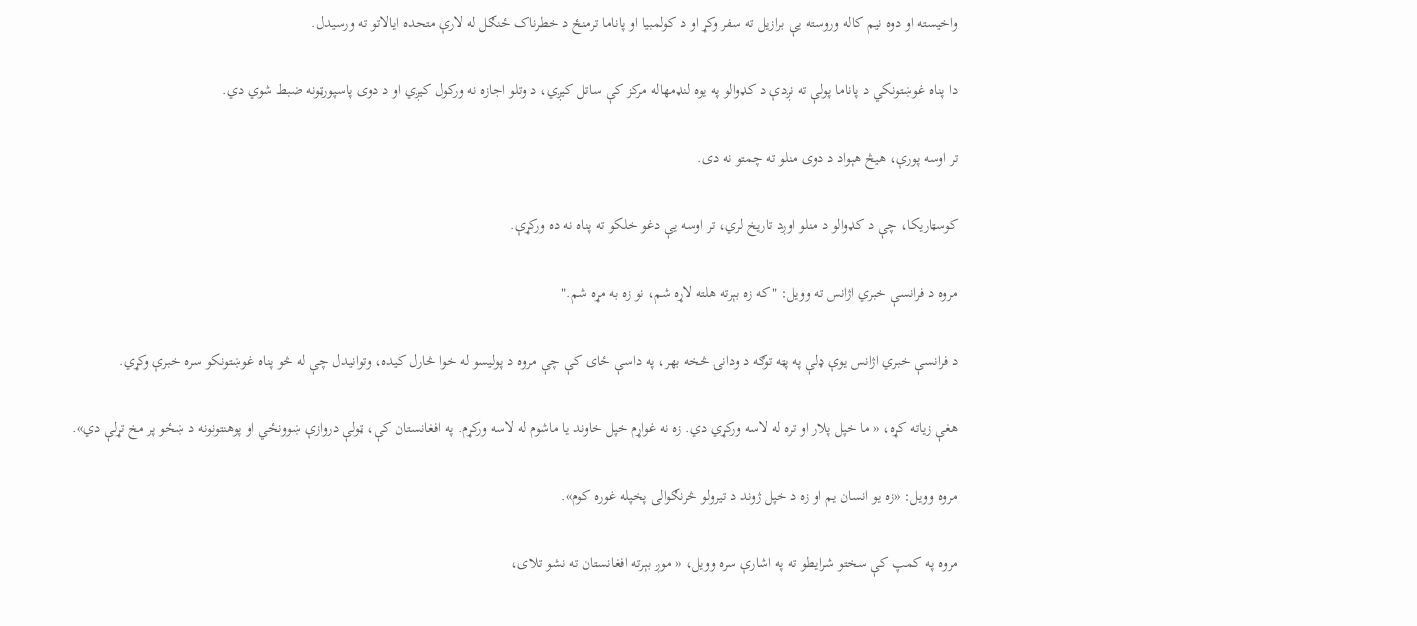واخیسته او دوه نیم کاله وروسته یې برازیل ته سفر وکړ او د کولمبیا او پاناما ترمنځ د خطرناک ځنګل له لارې متحده ایالاتو ته ورسیدل.

دا پناه غوښتونکي د پاناما پولې ته نږدې د کډوالو په یوه لنډمهاله مرکز کې ساتل کیږي، د وتلو اجازه نه ورکول کیږي او د دوی پاسپورټونه ضبط شوي دي.

تر اوسه پورې، هیڅ هېواد د دوی منلو ته چمتو نه دی.

کوسټاریکا، چې د کډوالو د منلو اوږد تاریخ لري، تر اوسه یې دغو خلکو ته پناه نه ده ورکړې.

مروه د فرانسې خبري اژانس ته وویل: "که زه بېرته هلته لاړه شم، نو زه به مړه شم."

د فرانسې خبري اژانس یوې ډلې په پټه توګه د ودانۍ څخه بهر، په داسې ځای کې چې مروه د پولیسو له خوا څارل کیده، وتوانیدل چې له څو پناه غوښتونکو سره خبرې وکړي.

هغې زیاته کړه، « ما خپل پلار او تره له لاسه ورکړي دي. زه نه غواړم خپل خاوند یا ماشوم له لاسه ورکړم. په افغانستان کې، ټولې دروازې ښوونځي او پوهنتونونه د ښځو پر مخ تړلې دي».

مروه وویل: «زه یو انسان یم او زه د خپل ژوند د تیرولو څرنګوالی پخپله غوره کوم».

مروه په کمپ کې سختو شرایطو ته په اشارې سره وویل، « موږ بېرته افغانستان ته نشو تلای،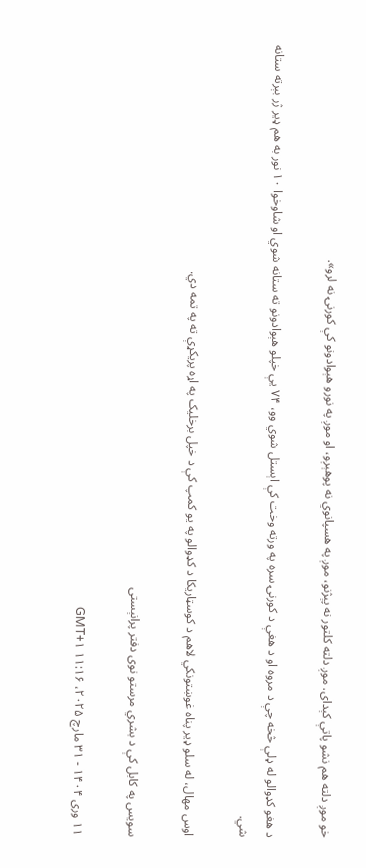خو موږ دلته هم نشو پاتې کېدای. موږ دلته کلتور نه پېژنو، موږ په هسپانوي نه پوهېږو، او موږ په نورو هېوادونو کې کورنۍ نه لرو».

د هغو کډوالو له ډلې څخه چې د مروه او د هغې د کورنۍ سره په ورته وخت کې اېستل شوي وو، ۷۴ یې خپلو هېوادونو ته ستانه شوي او شاوخوا ۱۰ نور به هم ډیر ژر بېرته ستانه شي.

اوس مهال، له سلو ډیر پناه غوښتونکي لاهم د کوسټاریکا د کډوالو په یو کمپ کې د خپل برخلیک په اړه پریکړې ته په تمه دي.

سویس په کابل کې د بشري مرستو نوی دفتر پرانېستی

۱۱ وری ۱۴۰۴ - ۳۱ مارچ ۲۰۲۵، ۱۱:۱۶ GMT+۱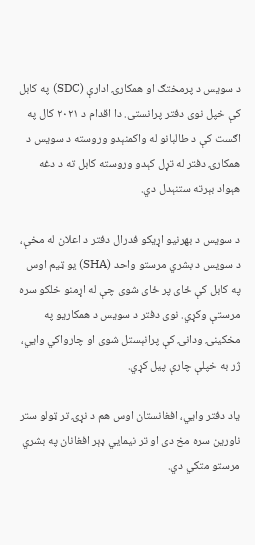د سویس د پرمختګ او همکارۍ ادارې (SDC) په کابل کې خپل نوی دفتر پرانستی. دا اقدام د ۲۰۲۱ کال په اګست کې د طالبانو له واکمنېدو وروسته د سویس د همکارۍ دفتر له تړل کېدو وروسته کابل ته د دغه هېواد بېرته ستنېدل دي.

د سویس د بهرنیو اړیکو فدرال دفتر د اعلان له مخې، د سویس د بشري مرستو واحد (SHA) یو ټیم اوس په کابل کې ځای پر ځای شوی چې له اړمنو خلکو سره مرستې وکړي. نوی دفتر د سویس د همکاريو په مخکینۍ ودانۍ کې پرانېستل شوی او چارواکي وايي، ژر به خپلې چارې پیل کړي.

یاد دفتر وايي، افغانستان اوس هم د نړۍ تر ټولو ستر ناورین سره مخ دی او تر نیمايي ډېر افغانان په بشري مرستو متکي دي.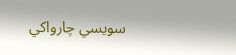سویسي چارواکي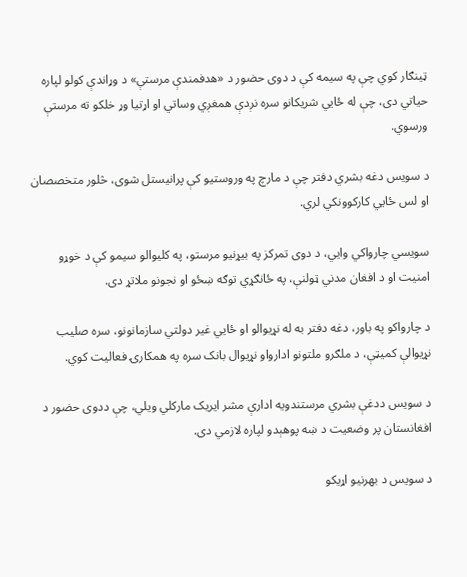ټینګار کوي چې په سیمه کې د دوی حضور د «هدفمندې مرستې» د وړاندې کولو لپاره حیاتي دی، چې له ځايي شریکانو سره نږدې همغږي وساتي او اړتیا وړ خلکو ته مرستې ورسوي.

د سویس دغه بشري دفتر چې د مارچ په وروستیو کې پرانیستل شوی، څلور متخصصان او لس ځايي کارکوونکي لري.

سویسي چارواکي وايي، د دوی تمرکز په بیړنیو مرستو، په کلیوالو سیمو کې د خوړو امنیت او د افغان مدني ټولنې، په ځانګړي توګه ښځو او نجونو ملاتړ دی.

د چارواکو په باور، دغه دفتر به له نړیوالو او ځايي غیر دولتي سازمانونو، سره صلیب نړیوالې کمیټې، د ملګرو ملتونو ادارواو نړیوال بانک سره په همکارۍ فعالیت کوي.

د سویس ددغې بشري مرستندویه ادارې مشر ایریک مارکلي ویلي، چې ددوی حضور د افغانستان پر وضعیت د ښه پوهېدو لپاره لازمي دی.

د سویس د بهرنیو اړیکو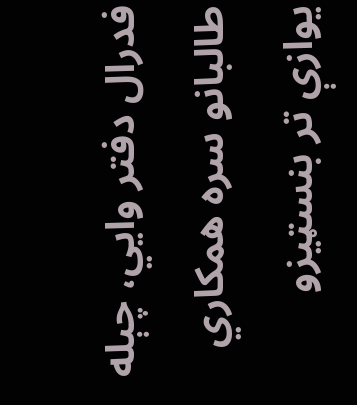فدرال دفتر وايي، چېله طالبانو سره همکاري یوازې تر بنسټیزو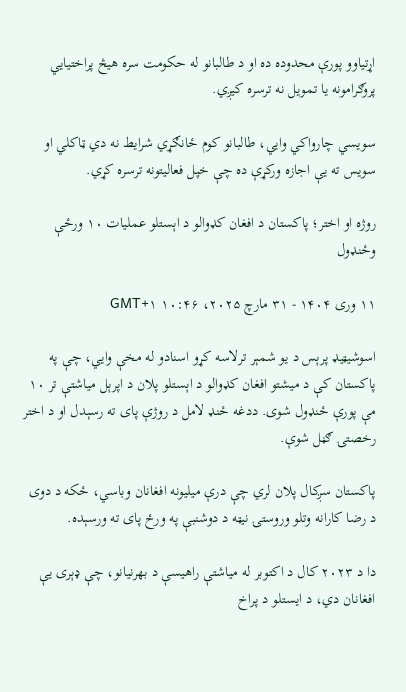اړتیاوو پورې محدوده ده او د طالبانو له حکومت سره هیڅ پراختیایي پروګرامونه یا تمویل نه ترسره کیږي.

سویسي چارواکي وايي، طالبانو کوم ځانګړي شرایط نه دي ټاکلي او سویس ته یې اجازه ورکړې ده چې خپل فعالیتونه ترسره کړي.

روژه او اختر؛ پاکستان د افغان کډوالو د اېستلو عملیات ۱۰ ورځې وځنډول

۱۱ وری ۱۴۰۴ - ۳۱ مارچ ۲۰۲۵، ۱۰:۴۶ GMT+۱

اسوشیټیډ پرېس د یو شمېر ترلاسه کړو اسنادو له مخې وايي، چې په پاکستان کې د میشتو افغان کډوالو د اېستلو پلان د اپرېل میاشتې تر ۱۰ مې پورې ځنډول شوی. ددغه ځنډ لامل د روژې پای ته رسېدل او د اختر رخصتۍ ګڼل شوې.

پاکستان سږکال پلان لري چې درې میلیونه افغانان وباسي، ځکه د دوی د رضا کارانه وتلو وروستۍ نیټه د دوشنبې په ورځ پای ته ورسېده.

دا د ۲۰۲۳ کال د اکتوبر له میاشتې راهیسې د بهرنیانو، چې ډېری یې افغانان دي، د ایستلو د پراخ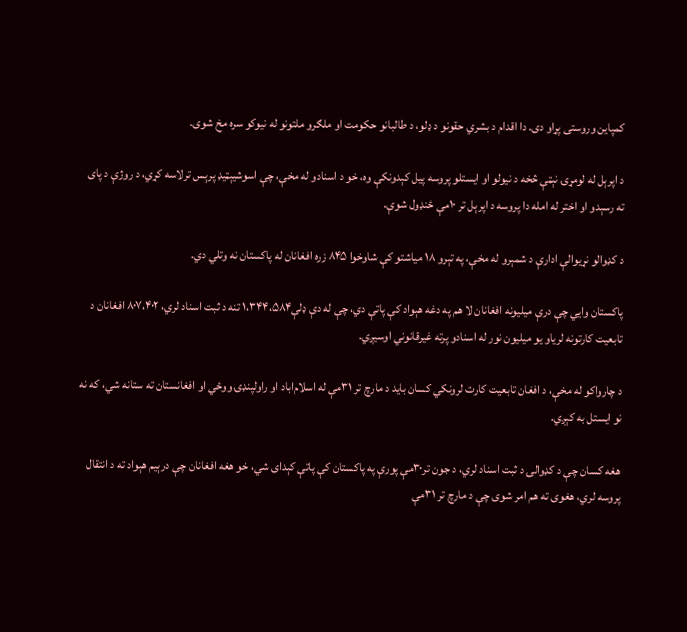کمپاین وروستی پړاو دی. دا اقدام د بشري حقونو د ډلو، د طالبانو حکومت او ملګرو ملتونو له نیوکو سره مخ شوی.

د اپرېل له لومړۍ نېټې څخه د نیولو او ایستلو پروسه پیل کېدونکې وه، خو د اسنادو له مخې، چې اسوشیېټیډ پرېس ترلاسه کړي، د روژې د پای ته رسېدو او اختر له امله دا پروسه د اپرېل تر ۱۰مې ځنډول شوې.

د کډوالو نړیوالې ادارې د شمېرو له مخې، په تېرو ۱۸ میاشتو کې شاوخوا ۸۴۵ زره افغانان له پاکستان نه وتلي دي.

پاکستان وايي چې درې میلیونه افغانان لا هم په دغه هېواد کې پاتې دي، چې له دې ډلې۱،۳۴۴،۵۸۴ تنه د ثبت اسناد لري، ۸۰۷،۴۰۲ افغانان د تابعیت کارتونه لرياو یو میلیون نور له اسنادو پرته غیرقانوني اوسیږي.

د چارواکو له مخې، د افغان تابعیت کارت لرونکي کسان باید د مارچ تر ۳۱مې له اسلام‌اباد او راولپنډۍ ووځي او افغانستان ته ستانه شي، که نه نو ایستل به کېږي.

هغه کسان چې د کډوالۍ د ثبت اسناد لري، د جون تر۳۰مې پورې په پاکستان کې پاتې کېدای شي، خو هغه افغانان چې درېیم هېواد ته د انتقال پروسه لري، هغوی ته هم امر شوی چې د مارچ تر ۳۱مې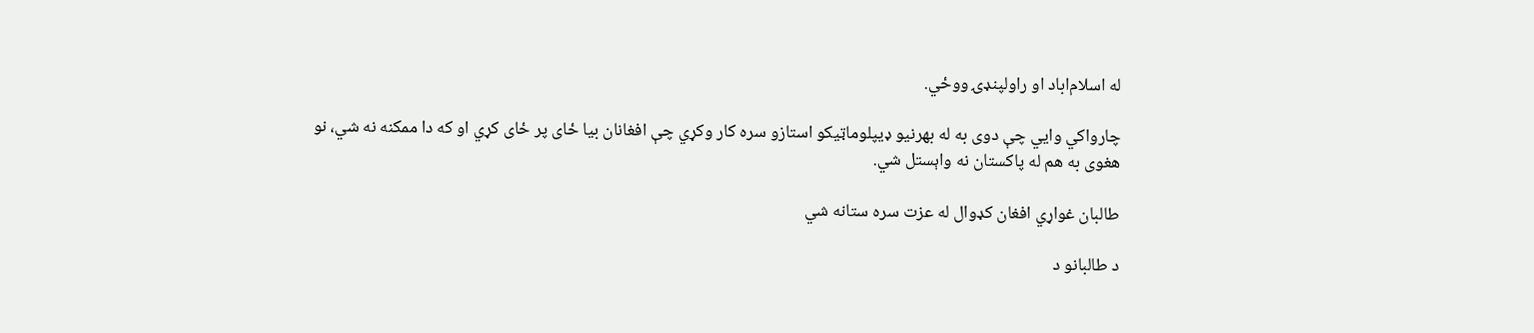له اسلام‌اباد او راولپنډۍ ووځي.

چارواکي وايي چې دوی به له بهرنیو ډیپلوماټیکو استازو سره کار وکړي چې افغانان بیا ځای پر ځای کړي او که دا ممکنه نه شي، نو هغوی به هم له پاکستان نه واېستل شي.

طالبان غواړي افغان کډوال له عزت سره ستانه شي

د طالبانو د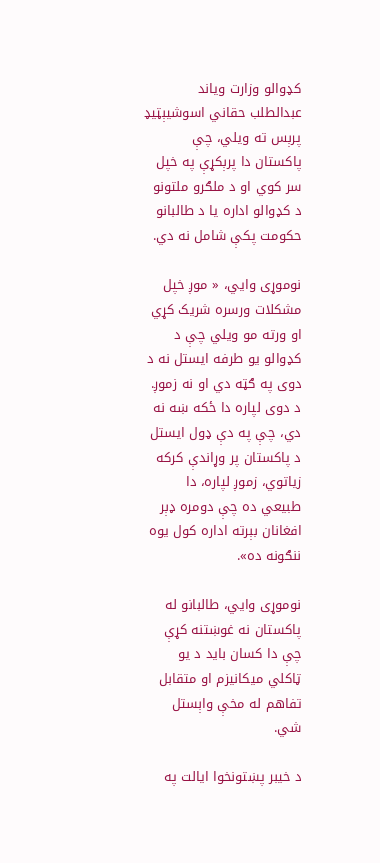کډوالو وزارت ویاند عبدالطلب حقاني اسوشیېټیډ پرېس ته ویلي، چې پاکستان دا پرېکړې په خپل سر کوي او د ملګرو ملتونو د کډوالو اداره یا د طالبانو حکومت پکې شامل نه دي.

نوموړی وايي، « موږ خپل مشکلات ورسره شریک کړي او ورته مو ویلي چې د کډوالو یو طرفه ایستل نه د دوی په ګټه دي او نه زموږ. د دوی لپاره دا ځکه ښه نه دي، چې په دې ډول ایستل د پاکستان پر وړاندې کرکه زیاتوي، زموږ لپاره، دا طبیعي ده چې دومره ډېر افغانان بېرته اداره کول یوه ننګونه ده».

نوموړی وايي، طالبانو له پاکستان نه غوښتنه کړې چې دا کسان باید د یو ټاکلي میکانیزم او متقابل تفاهم له مخې واېستل شي.

د خیبر پښتونخوا ایالت په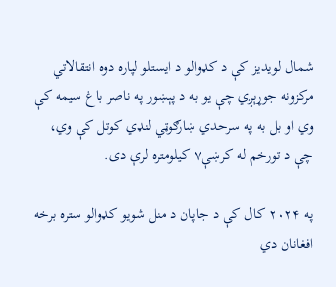شمال لویدیز کې د کډوالو د ایستلو لپاره دوه انتقالاتي مرکزونه جوړېږي چې یو به د پېښور په ناصر باغ سیمه کې وي او بل به په سرحدي ښارګوټي لنډي کوتل کې وي، چې د تورخم له کرښې۷ کیلومتره لرې دی.

په ۲۰۲۴ کال کې د جاپان د منل شویو کډوالو ستره برخه افغانان دي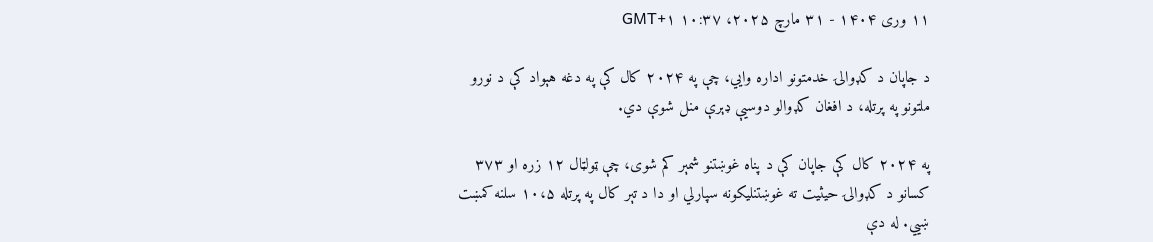۱۱ وری ۱۴۰۴ - ۳۱ مارچ ۲۰۲۵، ۱۰:۳۷ GMT+۱

د جاپان د کډوالۍ خدمتونو اداره وايي، چې په ۲۰۲۴ کال کې په دغه هېواد کې د نورو ملتونو په پرتله، د افغان کډوالو دوسیې ډېرې منل شوې دي.

په ۲۰۲۴ کال کې جاپان کې د پناه غوښتنو شمېر کم شوی، چې ټولټال ۱۲ زره او ۳۷۳ کسانو د کډوالۍ حیثیت ته غوښتنلیکونه سپارلي او دا د تېر کال په پرتله ۱۰،۵ سلنه کمښت ښیي. له دې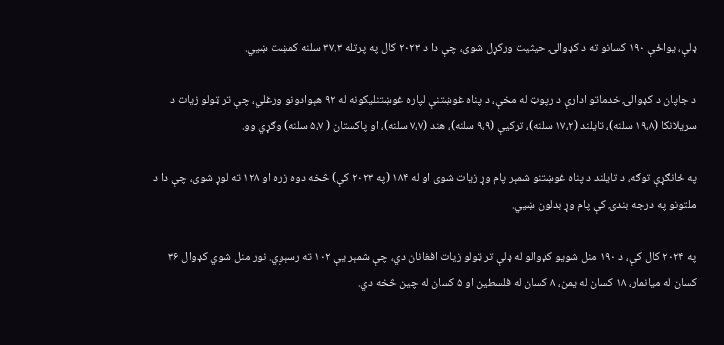ډلې، یواځې ۱۹۰ کسانو ته د کډوالۍ حیثیت ورکړل شوی، چې دا د ۲۰۲۳ کال په پرتله ۳۷.۳ سلنه کمښت ښیي.

د جاپان د کډوالۍ خدماتو ادارې د رپوټ له مخې، د پناه غوښتنې لپاره غوښتنلیکونه له ۹۲ هېوادونو ورغلي، چې تر ټولو زیات د سریلانکا (۱۹،۸ سلنه)، تایلند (۱۷،۲ سلنه)، ترکیې (۹،۹ سلنه)، هند (۷،۷ سلنه)، او پاکستان ( ۵،۷ سلنه) وګړي وو.

په ځانګړې توګه، د تایلند د پناه غوښتنو شمېر پام وړ زیات شوی او له ۱۸۴ (په ۲۰۲۳ کې) څخه دوه زره او ۱۲۸ ته لوړ شوی، چې دا د ملتونو په درجه بندۍ کې پام وړ بدلون ښیي.

په ۲۰۲۴ کال کې، د ۱۹۰ منل شویو کډوالو له ډلې تر ټولو زیات افغانان دي، چې شمېر یې ۱۰۲ ته رسېږي. نور منل شوي کډوال ۳۶ کسان له میانمار، ۱۸ کسان له یمن، ۸ کسان له فلسطین او ۵ کسان له چین څخه دي.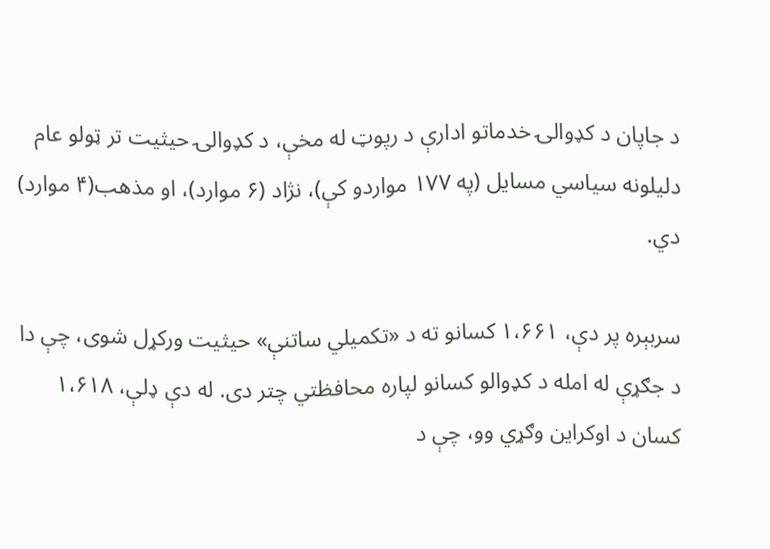د جاپان د کډوالۍ خدماتو ادارې د رپوټ له مخې، د کډوالۍ حیثیت تر ټولو عام دلیلونه سیاسي مسایل (په ۱۷۷ مواردو کې)، نژاد (۶ موارد)، او مذهب(۴ موارد) دي.

سربېره پر دې، ۱،۶۶۱ کسانو ته د «تکمیلي ساتنې» حیثیت ورکړل شوی، چې دا د جګړې له امله د کډوالو کسانو لپاره محافظتي چتر دی. له دې ډلې، ۱،۶۱۸ کسان د اوکراین وګړي وو، چې د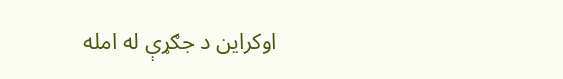اوکراین د جګړې له امله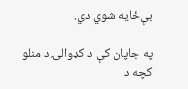بې‌ځایه شوي دي.

په جاپان کې د کډوالۍ د منلو کچه د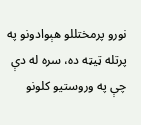نورو پرمختللو هېوادونو په پرتله ټیټه ده، سره له دې چې په وروستیو کلونو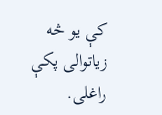کې یو څه زیاتوالی پکې راغلی.